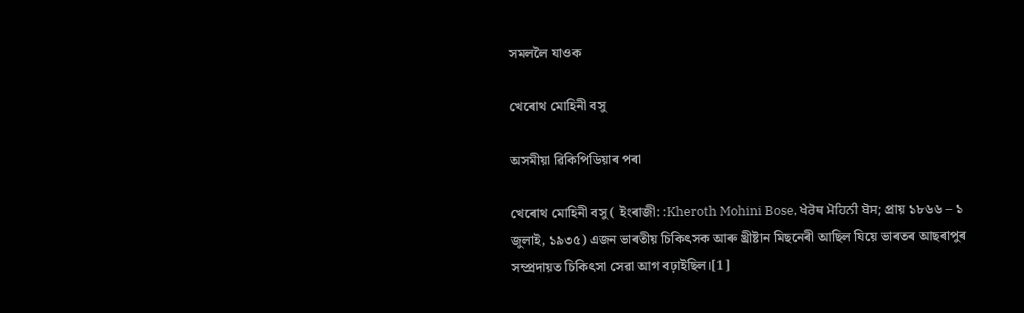সমললৈ যাওক

খেৰোথ মোহিনী বসু

অসমীয়া ৱিকিপিডিয়াৰ পৰা

খেৰোথ মোহিনী বসু ( ইংৰাজী: :Kheroth Mohini Bose, ਖੇਰੋਥ ਮੋਹਿਨੀ ਬੋਸ; প্ৰায় ১৮৬৬ – ১ জুলাই, ১৯৩৫) এজন ভাৰতীয় চিকিৎসক আৰু খ্ৰীষ্টান মিছনেৰী আছিল যিয়ে ভাৰতৰ আছৰাপুৰ সম্প্ৰদায়ত চিকিৎসা সেৱা আগ বঢ়াইছিল।[1]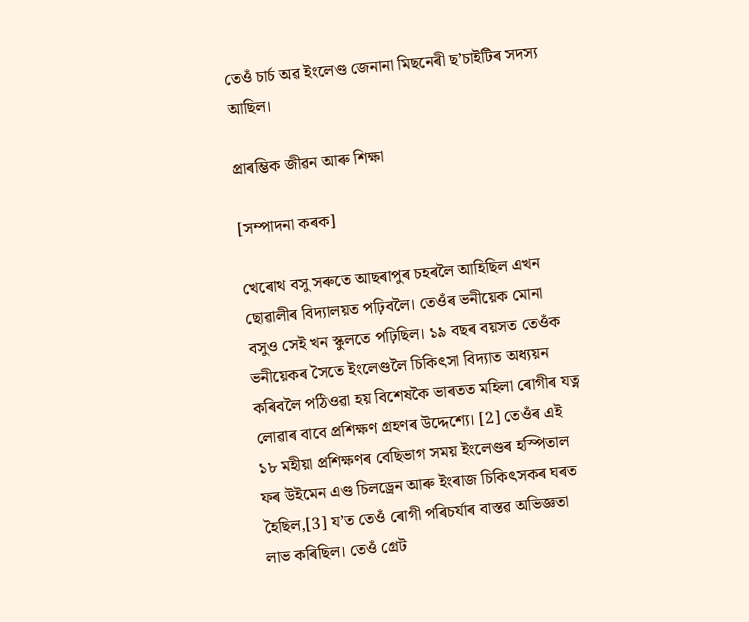তেওঁ চাৰ্চ অৱ ইংলেণ্ড জেনানা মিছনেৰী ছ’চাইটিৰ সদস্য আছিল।

প্ৰাৰম্ভিক জীৱন আৰু শিক্ষা

[সম্পাদনা কৰক]

খেৰোথ বসু সৰুতে আছৰাপুৰ চহৰলৈ আহিছিল এখন ছোৱালীৰ বিদ্যালয়ত পঢ়িবলৈ। তেওঁৰ ভনীয়েক মোনা বসুও সেই খন স্কুলতে পঢ়িছিল। ১৯ বছৰ বয়সত তেওঁক ভনীয়েকৰ সৈতে ইংলেণ্ডলৈ চিকিৎসা বিদ্যাত অধ্যয়ন কৰিবলৈ পঠিওৱা হয় বিশেষকৈ ভাৰতত মহিলা ৰোগীৰ যত্ন লোৱাৰ বাবে প্ৰশিক্ষণ গ্ৰহণৰ উদ্দেশ্যে। [2] তেওঁৰ এই ১৮ মহীয়া প্ৰশিক্ষণৰ বেছিভাগ সময় ইংলেণ্ডৰ হস্পিতাল ফৰ উইমেন এণ্ড চিলড্ৰেন আৰু ইংৰাজ চিকিৎসকৰ ঘৰত হৈছিল,[3] য’ত তেওঁ ৰোগী পৰিচৰ্যাৰ বাস্তৱ অভিজ্ঞতা লাভ কৰিছিল। তেওঁ গ্ৰেট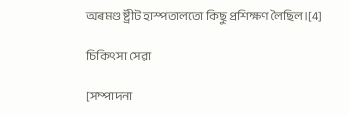অৰমণ্ড ষ্ট্ৰীট হাস্পতালতো কিছু প্ৰশিক্ষণ লৈছিল।[4]

চিকিৎসা সেৱা

[সম্পাদনা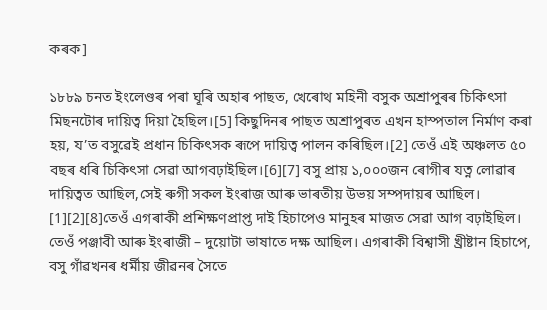কৰক]

১৮৮৯ চনত ইংলেণ্ডৰ পৰা ঘূৰি অহাৰ পাছত, খেৰোথ মহিনী বসুক অশ্ৰাপুৰৰ চিকিৎসা মিছনটোৰ দায়িত্ব দিয়া হৈছিল।[5] কিছুদিনৰ পাছত অশ্ৰাপুৰত এখন হাস্পতাল নিৰ্মাণ কৰা হয়, য’ত বসুৱেই প্ৰধান চিকিৎসক ৰূপে দায়িত্ব পালন কৰিছিল।[2] তেওঁ এই অঞ্চলত ৫০ বছৰ ধৰি চিকিৎসা সেৱা আগবঢ়াইছিল।[6][7] বসু প্ৰায় ১,০০০জন ৰোগীৰ যত্ন লোৱাৰ দায়িত্বত আছিল,সেই ৰুগী সকল ইংৰাজ আৰু ভাৰতীয় উভয় সম্পদায়ৰ আছিল। [1][2][8]তেওঁ এগৰাকী প্ৰশিক্ষণপ্ৰাপ্ত দাই হিচাপেও মানুহৰ মাজত সেৱা আগ বঢ়াইছিল। তেওঁ পঞ্জাবী আৰু ইংৰাজী – দুয়োটা ভাষাতে দক্ষ আছিল। এগৰাকী বিশ্বাসী খ্ৰীষ্টান হিচাপে, বসু গাঁৱখনৰ ধৰ্মীয় জীৱনৰ সৈতে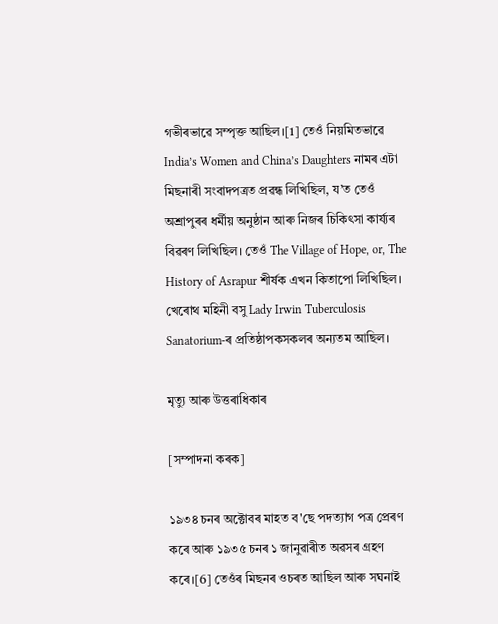গভীৰভাৱে সম্পৃক্ত আছিল।[1] তেওঁ নিয়মিতভাৱে India’s Women and China’s Daughters নামৰ এটা মিছনাৰী সংবাদপত্ৰত প্ৰৱন্ধ লিখিছিল, য’ত তেওঁ অশ্ৰাপুৰৰ ধৰ্মীয় অনুষ্ঠান আৰু নিজৰ চিকিৎসা কাৰ্য্যৰ বিৱৰণ লিখিছিল। তেওঁ The Village of Hope, or, The History of Asrapur শীৰ্ষক এখন কিতাপো লিখিছিল। খেৰোথ মহিনী বসু Lady Irwin Tuberculosis Sanatorium-ৰ প্ৰতিষ্ঠাপকসকলৰ অন্যতম আছিল।

মৃত্যু আৰু উত্তৰাধিকাৰ

[সম্পাদনা কৰক]

১৯৩৪ চনৰ অক্টোবৰ মাহত ব'ছে পদত্যাগ পত্ৰ প্ৰেৰণ কৰে আৰু ১৯৩৫ চনৰ ১ জানুৱাৰীত অৱসৰ গ্ৰহণ কৰে।[6] তেওঁৰ মিছনৰ ওচৰত আছিল আৰু সঘনাই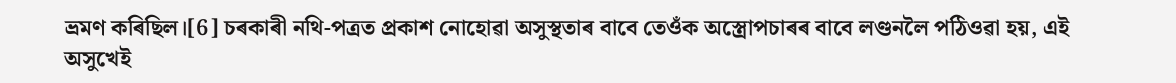ভ্ৰমণ কৰিছিল।[6] চৰকাৰী নথি-পত্ৰত প্ৰকাশ নোহোৱা অসুস্থতাৰ বাবে তেওঁক অস্ত্ৰোপচাৰৰ বাবে লণ্ডনলৈ পঠিওৱা হয়, এই অসুখেই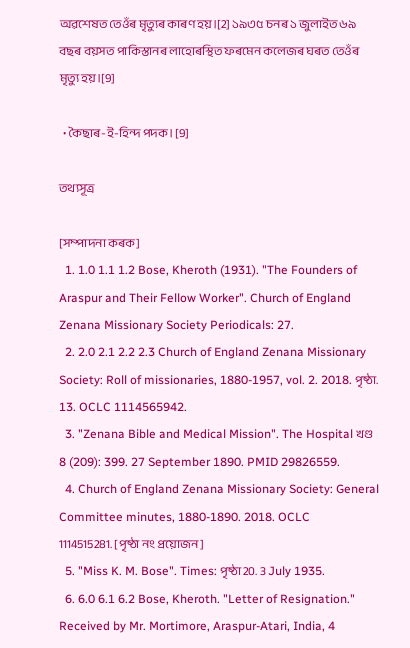অৱশেষত তেওঁৰ মৃত্যুৰ কাৰণ হয়।[2] ১৯৩৫ চনৰ ১ জুলাইত ৬৯ বছৰ বয়সত পাকিস্তানৰ লাহোৰস্থিত ফৰমেন কলেজৰ ঘৰত তেওঁৰ মৃত্যু হয়।[9]

  • কৈছাৰ-ই-হিন্দ পদক। [9]

তথ্যসূত্ৰ

[সম্পাদনা কৰক]
  1. 1.0 1.1 1.2 Bose, Kheroth (1931). "The Founders of Araspur and Their Fellow Worker". Church of England Zenana Missionary Society Periodicals: 27.
  2. 2.0 2.1 2.2 2.3 Church of England Zenana Missionary Society: Roll of missionaries, 1880-1957, vol. 2. 2018. পৃষ্ঠা. 13. OCLC 1114565942.
  3. "Zenana Bible and Medical Mission". The Hospital খণ্ড 8 (209): 399. 27 September 1890. PMID 29826559.
  4. Church of England Zenana Missionary Society: General Committee minutes, 1880-1890. 2018. OCLC 1114515281. [পৃষ্ঠা নং প্ৰয়োজন]
  5. "Miss K. M. Bose". Times: পৃষ্ঠা 20. 3 July 1935.
  6. 6.0 6.1 6.2 Bose, Kheroth. "Letter of Resignation." Received by Mr. Mortimore, Araspur-Atari, India, 4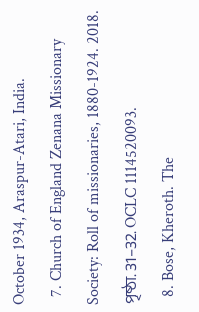October 1934, Araspur-Atari, India.
  7. Church of England Zenana Missionary Society: Roll of missionaries, 1880-1924. 2018. পৃষ্ঠা. 31–32. OCLC 1114520093.
  8. Bose, Kheroth. The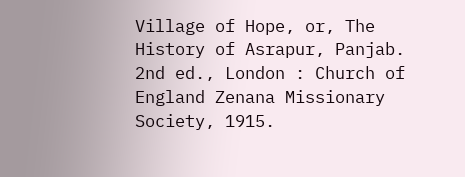Village of Hope, or, The History of Asrapur, Panjab. 2nd ed., London : Church of England Zenana Missionary Society, 1915.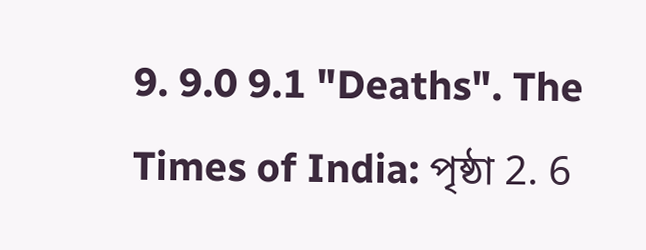9. 9.0 9.1 "Deaths". The Times of India: পৃষ্ঠা 2. 6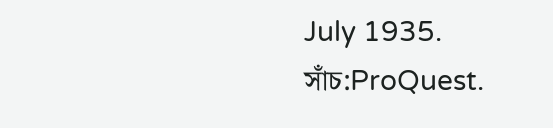July 1935. সাঁচ:ProQuest.